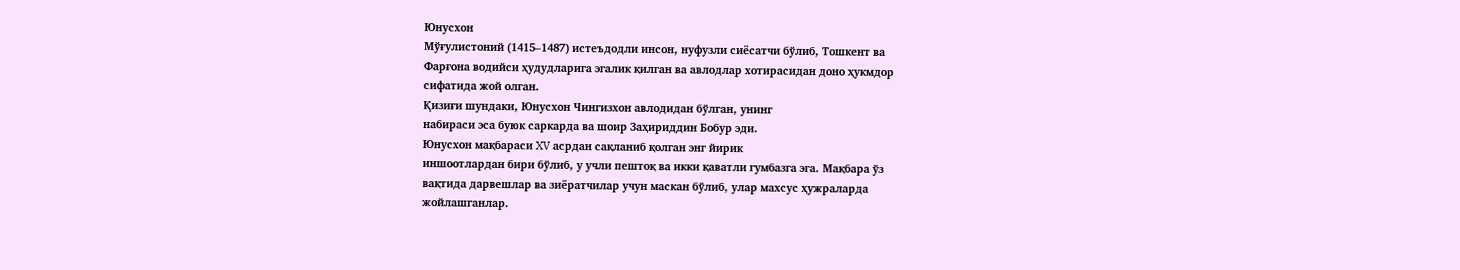Юнусхон
Мўғулистоний (1415–1487) истеъдодли инсон, нуфузли сиёсатчи бўлиб, Тошкент ва
Фарғона водийси ҳудудларига эгалик қилган ва авлодлар хотирасидан доно ҳукмдор
сифатида жой олган.
Қизиғи шундаки, Юнусхон Чингизхон авлодидан бўлган, унинг
набираси эса буюк саркарда ва шоир Заҳириддин Бобур эди.
Юнусхон мақбараси XV асрдан сақланиб қолган энг йирик
иншоотлардан бири бўлиб, у учли пештоқ ва икки қаватли гумбазга эга. Мақбара ўз
вақтида дарвешлар ва зиёратчилар учун маскан бўлиб, улар махсус ҳужраларда
жойлашганлар.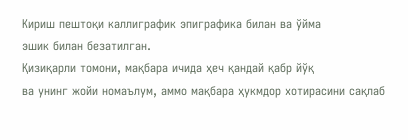Кириш пештоқи каллиграфик эпиграфика билан ва ўйма
эшик билан безатилган.
Қизиқарли томони, мақбара ичида ҳеч қандай қабр йўқ
ва унинг жойи номаълум, аммо мақбара ҳукмдор хотирасини сақлаб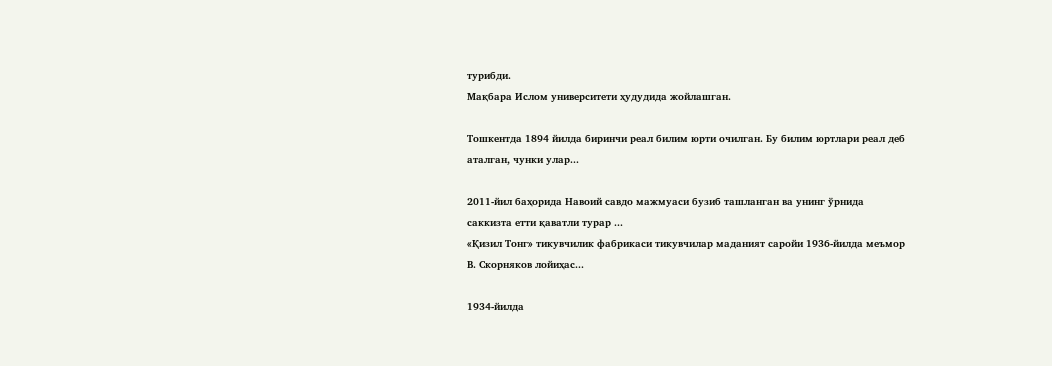турибди.
Мақбара Ислом университети ҳудудида жойлашган.

Тошкентда 1894 йилда биринчи реал билим юрти очилган. Бу билим юртлари реал деб аталган, чунки улар...

2011-йил баҳорида Навоий савдо мажмуаси бузиб ташланган ва унинг ўрнида саккизта етти қаватли турар ...
«Қизил Тонг» тикувчилик фабрикаси тикувчилар маданият саройи 1936-йилда меъмор В. Скорняков лойиҳас...

1934-йилда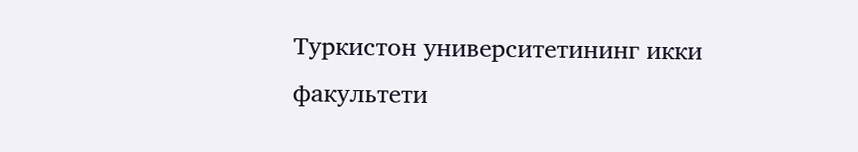Туркистон университетининг икки факультети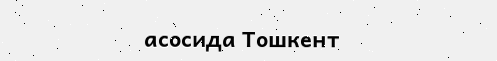асосида Тошкент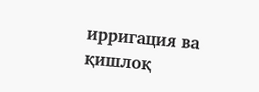ирригация ва қишлоқ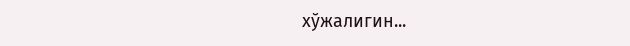хўжалигин...